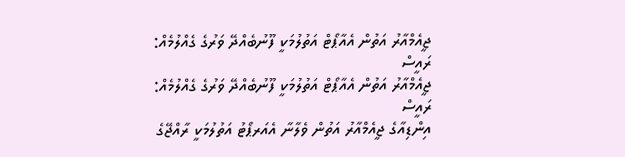ޖީއެމްއާރު އަތުން އެއާޕޯޓް އަތުލުމަކީ ފޫނުބެއްދޭ ވަރުގެ ގެއްލުމެއް: ރައީސް
ޖީއެމްއާރު އަތުން އެއާޕޯޓް އަތުލުމަކީ ފޫނުބެއްދޭ ވަރުގެ ގެއްލުމެއް: ރައީސް
އިންޑިއާގެ ޖީއެމްއާރު އަތުން ވެލާނާ އެއަރޕޯޓު އަތުލުމަކީ ރާއްޖޭގެ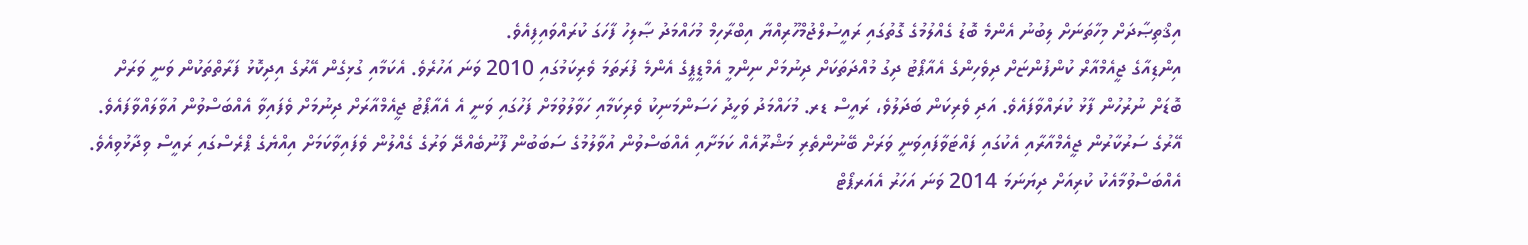އިޤްތިޞާދަށް މިހާތަނަށް ލިބުނު އެންމެ ބޮޑު ގެއްލުމުގެ ގޮތުގައި ރައީސުލްޖުމްހޫރިއްޔާ އިބްރާހިމް މުހައްމަދު ޞާލިހު ފާހަގަ ކުރައްވައިފިއެވެ.
އިންޑިއާގެ ޖީއެމްއާރް ކުންފުންޏަށް ދިވެހިންގެ އެއާޕޯޓު ދިގު މުއްދަތަކަށް ދިނުމަށް ނިންމީ އެމްޑީޕީގެ އެންމެ ފުރަތަމަ ވެރިކަމުގައި 2010 ވަނަ އަހުރެވެ. އެކަމާއި ގުޅިގެން އޭރުގެ އިދިކޮޅު ފަރާތްތަކުން ވަނީ ވަރަށް ބޮޑަށް ނުރުހުން ފާޅު ކުރައްވާފައެވެ. އަދި ވެރިކަން ބަދަލުވެ، ރައީސް ޑރ. މުހައްމަދު ވަހީދު ހަސަންމަނިކު ވެރިކަމާއި ހަވާލުވުމަށް ފަހުގައި ވަނީ އެ އެއާޕޯޓު ޖީއެމްއާރަށް ދިނުމަށް ވެފައިވާ އެއްބަސްވުން އުވާލައްވާފައެވެ.
އޭރުގެ ސަރުކާރުން ޖީއެމްއާރާއި އެކުގައި ފައްޓަވާފައިވަނީ ވަރަށް ބޭނުންތެރި މަޝްރޫއެއް ކަމަށާއި އެއްބަސްވުން އުވާލުމުގެ ސަބަބުން ފޫނުބެއްދޭ ވަރުގެ ގެއްލުން ވެފައިވާކަމަށް އިއްޔެގެ ޕްރެސްގައި ރައީސް ވިދާޅުވިއެވެ. އެއްބަސްވުމާއެކު ކުރިއަށް ދިޔަނަމަ 2014 ވަނަ އަހަރު އެއަރޕޯޓް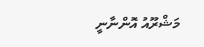މަޝްރޫއު އޮންނާނީ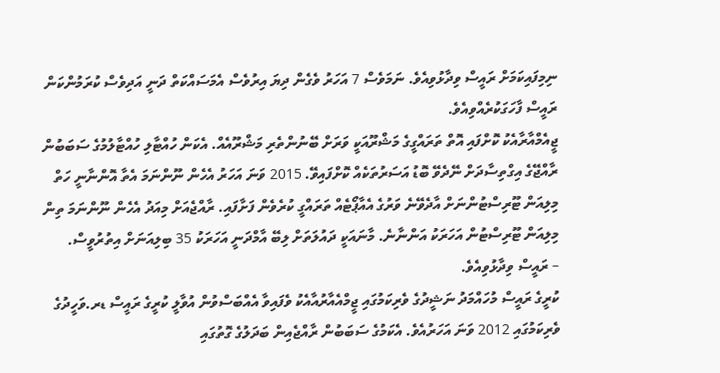ނިމިފައިކަމަށް ރައީސް ވިދާޅުވިއެވެ. ނަމަވެސް 7 އަހަރު ވެގެން ދިޔަ އިރުވެސް އެމަސައްކަތް ދަނީ އަދިވެސް ކުރަމުންކަން ރައީސް ފާހަގަކުރެއްވިއެވެ.
ޖީއެމްއާރާއެކު ކޮށްފައި އޮތް ތަރައްގީގެ މަޝްރޫއަކީ ވަރަށް ބޭނުންތެރި މަޝްރޫއެއް. އެކަން ހުއްޓާލި ހުއްޓާލުމުގެ ސަބަބުން ރާއްޖޭގެ އިގްތިސާދަށް ނޭދެވޭ ބޮޑު އަސަރުތަކެއް ކޮށްފައިވޭ. 2015 ވަނަ އަހަރު އެހެން ނޫންނަމަ އެތާ އޮންނާނީ ހަތް މިލިއަން ޓޫރިސްޓުންނަށް އާދެވޭނެ ވަރުގެ އެއާޕޯޓެއް ތަރައްގީ ކުރެވެން ފަށާފައި. ރާއްޖެއަށް މިއަދު އެހެން ނޫންނަމަ ތިން މިލިއަން ޓޫރިސްޓުން އަހަރަކު އަންނާނެ. މާނައަކީ ދައުލަތަށް ލިބޭ އާމްދަނީ އަހަރަކު 35 ބިލިއަނަށް އިތުރުވީސް.
– ރައީސް ވިދާޅުވިއެވެ.
ކުރީގެ ރައީސް މުހައްމަދު ނަޝީދުގެ ވެރިކަމުގައި ޖީމްއެއާރުއާއެކު ވެފައިވާ އެއްބަސްވުން އުވާލީ ކުރީގެ ރައީސް ޑރ.ވަހީދުގެ ވެރިކަމުގައި 2012 ވަނަ އަހަރުއެވެ. އެކަމުގެ ސަބަބުން ރާއްޖެއިން ބަދަލުގެ ގޮތުގައި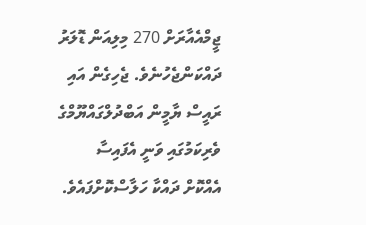ޖީމްއެއާރަށް 270 މިލިއަން ޑޮލަރު ދައްކަންޖެހުނެވެ. ޖެހިގެން އައި ރައީސް ޔާމީން އަބްދުލްގައްޔޫމްގެ ވެރިކަމުގައި ވަނީ އެފައިސާ އެއްކޮށް ދައްކާ ހަލާސްކޮށްފައެވެ.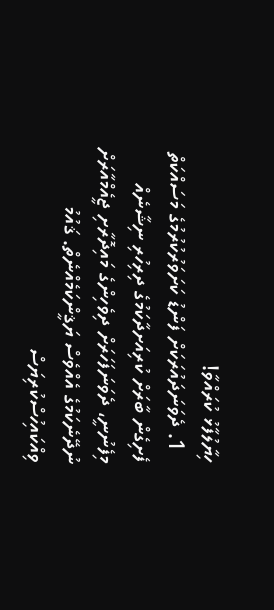ހިޔާލުފާޅު ކުރައްވާ!
  1. ދެވަނަދައުރަކަށް ފަންޑު ކަށަވަރުކުރުމުގެ މަސައްކަތް ފެށިގެން ބާރަށް ކުރިއަށދާކަމުގެ ދިރިހުރި ނިޝާނެއް މިފެނުނީ، ދެވަނަފަހަރަށް ދިވެހިންގެ މައިދޮރާށި ޖީއެމްއާރަށް ނުދޭނެކަމުގެ އެއްވެސް ޔަޤީންކަމެއްނެތް. ޤައުމު ވިއްކައިހުސްކުރިޔަސް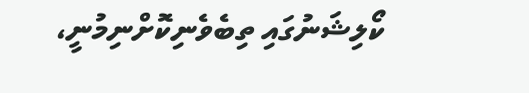ކޯލިޝަނުގައި ތިބެވެނިކޮށްނިމުނީ،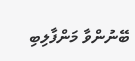ބޭނުންވާ މަންފާލިބި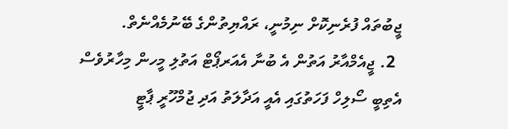ޖީބުތައް ފުރެނިކޮށް ނިމުނީ، ރައްޔިތުންގެ ބޭނުމެއްނެތް.
  2. ޖީއެމްއާރު އަތުން އެ ބުނާ އެއަރޕޯޓް އަތުލި މީހން މިހާރުވެސް އެތިބީ ސޯލިހް ފަހަތުގައި އެއީ އަދާލަތު އަދި ޖުމްހޫރީ ޕާޓީ